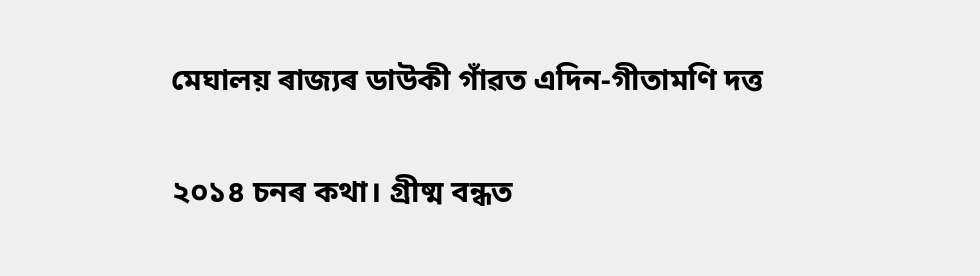মেঘালয় ৰাজ্যৰ ডাউকী গাঁৱত এদিন-গীতামণি দত্ত

২০১৪ চনৰ কথা। গ্ৰীষ্ম বন্ধত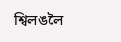শ্বিলঙলৈ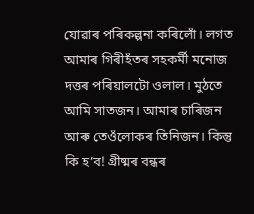যোৱাৰ পৰিকল্পনা কৰিলোঁ। লগত আমাৰ গিৰীহঁতৰ সহকৰ্মী মনোজ দত্তৰ পৰিয়ালটো ওলাল। মুঠতে আমি সাতজন। আমাৰ চাৰিজন আৰু তেওঁলোকৰ তিনিজন। কিন্তু কি হ’ব! গ্ৰীষ্মৰ বন্ধৰ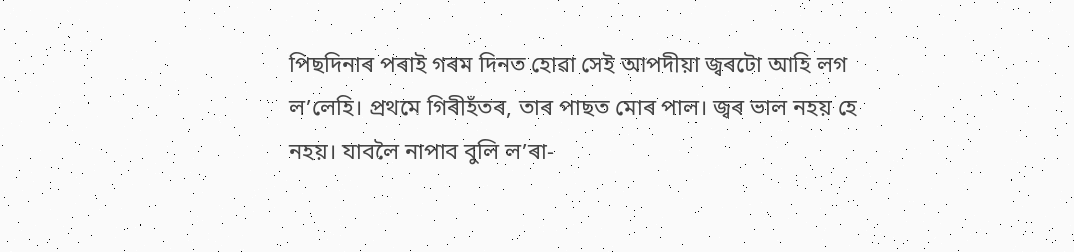পিছদিনাৰ পৰাই গৰম দিনত হোৱা সেই আপদীয়া জ্বৰটো আহি লগ ল’লেহি। প্ৰথমে গিৰীহঁতৰ, তাৰ পাছত মোৰ পাল। জ্বৰ ভাল নহয় হে নহয়। যাবলৈ নাপাব বুলি ল’ৰা-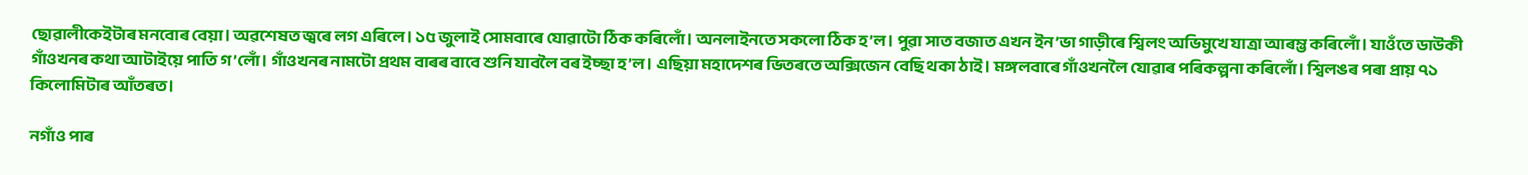ছোৱালীকেইটাৰ মনবোৰ বেয়া। অৱশেষত জ্বৰে লগ এৰিলে। ১৫ জুলাই সোমবাৰে যোৱাটো ঠিক কৰিলোঁ। অনলাইনতে সকলো ঠিক হ’ল। পুৱা সাত বজাত এখন ইন’ভা গাড়ীৰে শ্বিলং অভিমুখে যাত্ৰা আৰম্ভ কৰিলোঁ। যাওঁতে ডাউকী গাঁওখনৰ কথা আটাইয়ে পাতি গ’লোঁ। গাঁওখনৰ নামটো প্ৰথম বাৰৰ বাবে শুনি যাবলৈ বৰ ইচ্ছা হ’ল। এছিয়া মহাদেশৰ ভিতৰতে অক্সিজেন বেছি থকা ঠাই। মঙ্গলবাৰে গাঁওখনলৈ যোৱাৰ পৰিকল্পনা কৰিলোঁ। শ্বিলঙৰ পৰা প্ৰায় ৭১ কিলোমিটাৰ আঁতৰত।

নগাঁও পাৰ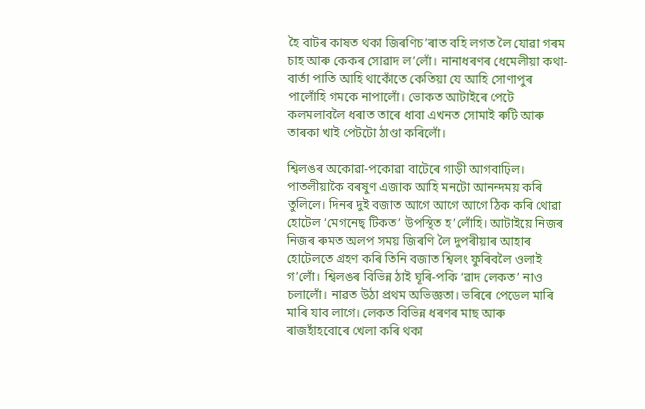হৈ বাটৰ কাষত থকা জিৰণিচ’ৰাত বহি লগত লৈ যোৱা গৰম চাহ আৰু কেকৰ সোৱাদ ল’লোঁ। নানাধৰণৰ ধেমেলীয়া কথা-বাৰ্তা পাতি আহি থাকোঁতে কেতিয়া যে আহি সোণাপুৰ পালোঁহি গমকে নাপালোঁ। ভোকত আটাইৰে পেটে কলমলাবলৈ ধৰাত তাৰে ধাবা এখনত সোমাই ৰুটি আৰু তাৰকা খাই পেটটো ঠাণ্ডা কৰিলোঁ।

শ্বিলঙৰ অকোৱা-পকোৱা বাটেৰে গাড়ী আগবাঢ়িল। পাতলীয়াকৈ বৰষুণ এজাক আহি মনটো আনন্দময় কৰি তুলিলে। দিনৰ দুই বজাত আগে আগে আগে ঠিক কৰি থোৱা হোটেল ‘মেগনেছ্ টিকত’ উপস্থিত হ’লোঁহি। আটাইয়ে নিজৰ নিজৰ ৰুমত অলপ সময় জিৰণি লৈ দুপৰীয়াৰ আহাৰ হোটেলতে গ্ৰহণ কৰি তিনি বজাত শ্বিলং ফুৰিবলৈ ওলাই গ’লোঁ। শ্বিলঙৰ বিভিন্ন ঠাই ঘূৰি-পকি ‘ৱাদ লেকত’ নাও চলালোঁ। নাৱত উঠা প্ৰথম অভিজ্ঞতা। ভৰিৰে পেডেল মাৰি মাৰি যাব লাগে। লেকত বিভিন্ন ধৰণৰ মাছ আৰু ৰাজহাঁহবোৰে খেলা কৰি থকা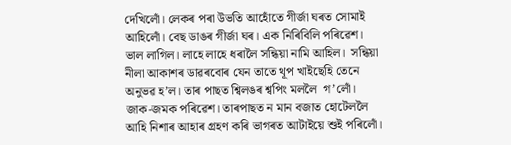দেখিলোঁ। লেকৰ পৰা উভতি আহোঁতে গীৰ্জা ঘৰত সোমাই আহিলোঁ। বেছ ডাঙৰ গীৰ্জা ঘৰ। এক নিৰিবিলি পৰিৱেশ। ভাল লাগিল। লাহে লাহে ধৰালৈ সন্ধিয়া নামি আহিল।  সন্ধিয়া নীলা আকাশৰ ডাৱৰবোৰ যেন তাতে থূপ খাইছেহি তেনে অনুভৱ হ’ল। তাৰ পাছত শ্বিলঙৰ শ্বপিং মললৈ  গ’লোঁ। জাক-জমক পৰিৱেশ। তাৰপাছত ন মান বজাত হোটেললৈ আহি নিশাৰ আহাৰ গ্ৰহণ কৰি ভাগৰত আটাইয়ে শুই পৰিলোঁ।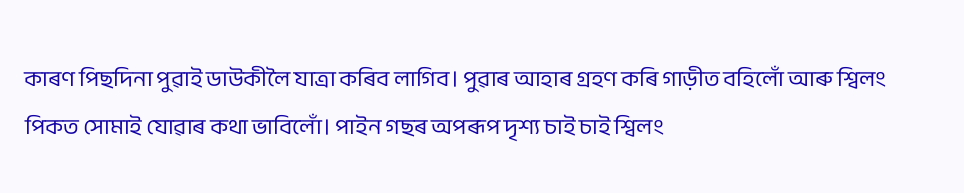কাৰণ পিছদিনা পুৱাই ডাউকীলৈ যাত্ৰা কৰিব লাগিব। পুৱাৰ আহাৰ গ্ৰহণ কৰি গাড়ীত বহিলোঁ আৰু শ্বিলং পিকত সোমাই যোৱাৰ কথা ভাবিলোঁ। পাইন গছৰ অপৰূপ দৃশ্য চাই চাই শ্বিলং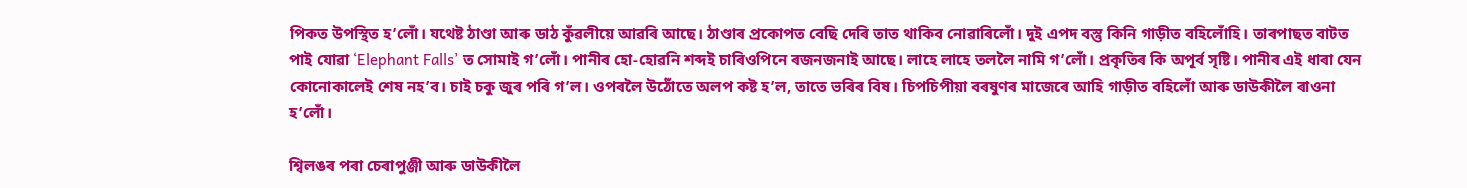পিকত উপস্থিত হ’লোঁ। যথেষ্ট ঠাণ্ডা আৰু ডাঠ কুঁৱলীয়ে আৱৰি আছে। ঠাণ্ডাৰ প্ৰকোপত বেছি দেৰি তাত থাকিব নোৱাৰিলোঁ। দুই এপদ বস্তু কিনি গাড়ীত বহিলোঁহি। তাৰপাছত বাটত পাই যোৱা ‘Elephant Falls’ ত সোমাই গ’লোঁ। পানীৰ হো-হোৱনি শব্দই চাৰিওপিনে ৰজনজনাই আছে। লাহে লাহে তললৈ নামি গ’লোঁ। প্ৰকৃতিৰ কি অপূৰ্ব সৃষ্টি। পানীৰ এই ধাৰা যেন কোনোকালেই শেষ নহ’ব। চাই চকু জুৰ পৰি গ’ল। ওপৰলৈ উঠোঁতে অলপ কষ্ট হ’ল, তাতে ভৰিৰ বিষ। চিপচিপীয়া বৰষুণৰ মাজেৰে আহি গাড়ীত বহিলোঁ আৰু ডাউকীলৈ ৰাওনা হ’লোঁ।

শ্বিলঙৰ পৰা চেৰাপুঞ্জী আৰু ডাউকীলৈ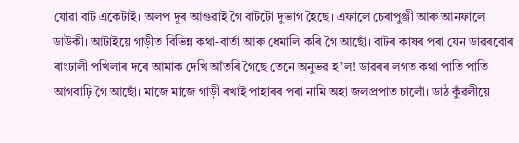যোৱা বাট একেটাই। অলপ দূৰ আগুৱাই গৈ বাটটো দুভাগ হৈছে। এফালে চেৰাপুঞ্জী আৰু আনফালে ডাউকী। আটাইয়ে গাড়ীত বিভিন্ন কথা-বাৰ্তা আৰু ধেমালি কৰি গৈ আছোঁ। বাটৰ কাষৰ পৰা যেন ডাৱৰবোৰ ৰাংঢালী পখিলাৰ দৰে আমাক দেখি আঁতৰি গৈছে তেনে অনুভৱ হ’ল! ডাৱৰৰ লগত কথা পাতি পাতি আগবাঢ়ি গৈ আছোঁ। মাজে মাজে গাড়ী ৰখাই পাহাৰৰ পৰা নামি অহা জলপ্ৰপাত চালোঁ। ডাঠ কুঁৱলীয়ে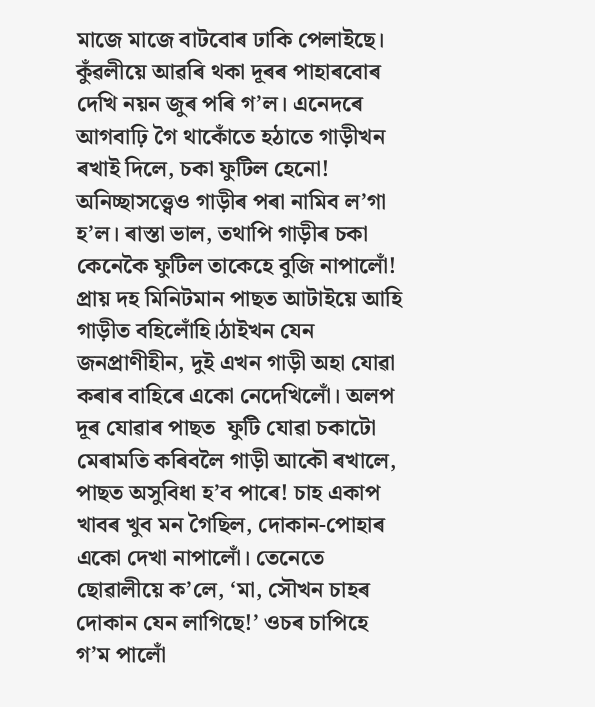মাজে মাজে বাটবোৰ ঢাকি পেলাইছে। কুঁৱলীয়ে আৱৰি থকা দূৰৰ পাহাৰবোৰ দেখি নয়ন জুৰ পৰি গ’ল। এনেদৰে আগবাঢ়ি গৈ থাকোঁতে হঠাতে গাড়ীখন ৰখাই দিলে, চকা ফুটিল হেনো! অনিচ্ছাসত্ত্বেও গাড়ীৰ পৰা নামিব ল’গা হ’ল। ৰাস্তা ভাল, তথাপি গাড়ীৰ চকা কেনেকৈ ফুটিল তাকেহে বুজি নাপালোঁ! প্ৰায় দহ মিনিটমান পাছত আটাইয়ে আহি গাড়ীত বহিলোঁহি।ঠাইখন যেন জনপ্ৰাণীহীন, দুই এখন গাড়ী অহা যোৱা কৰাৰ বাহিৰে একো নেদেখিলোঁ। অলপ দূৰ যোৱাৰ পাছত  ফুটি যোৱা চকাটো মেৰামতি কৰিবলৈ গাড়ী আকৌ ৰখালে, পাছত অসুবিধা হ’ব পাৰে! চাহ একাপ খাবৰ খুব মন গৈছিল, দোকান-পোহাৰ একো দেখা নাপালোঁ। তেনেতে ছোৱালীয়ে ক’লে, ‘মা, সৌখন চাহৰ দোকান যেন লাগিছে!’ ওচৰ চাপিহে গ’ম পালোঁ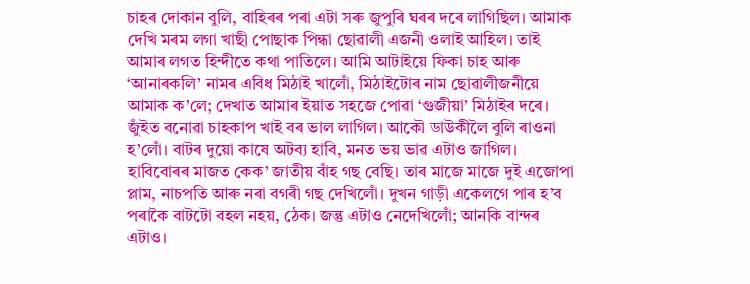চাহৰ দোকান বুলি, বাহিৰৰ পৰা এটা সৰু জুপুৰি ঘৰৰ দৰে লাগিছিল। আমাক দেখি মৰম লগা খাছী পোছাক পিন্ধা ছোৱালী এজনী ওলাই আহিল। তাই আমাৰ লগত হিন্দীতে কথা পাতিলে। আমি আটাইয়ে ফিকা চাহ আৰু ‘আনাৰকলি’ নামৰ এবিধ মিঠাই খালোঁ, মিঠাইটোৰ নাম ছোৱালীজনীয়ে আমাক ক’লে; দেখাত আমাৰ ইয়াত সহজে পোৱা ‘গুজীয়া’ মিঠাইৰ দৰে। জুঁইত বনোৱা চাহকাপ খাই বৰ ভাল লাগিল। আকৌ ডাউকীলৈ বুলি ৰাওনা হ’লোঁ। বাটৰ দুয়ো কাষে অটব্য হাবি, মনত ভয় ভাৱ এটাও জাগিল। হাবিবোৰৰ মাজত কেক’ জাতীয় বাঁহ গছ বেছি। তাৰ মাজে মাজে দুই এজোপা প্লাম, নাচপতি আৰু নৰা বগৰী গছ দেখিলোঁ। দুখন গাড়ী একেলগে পাৰ হ’ব পৰাকৈ বাটটো বহল নহয়, ঠেক। জন্তু এটাও নেদেখিলোঁ; আনকি বান্দৰ এটাও।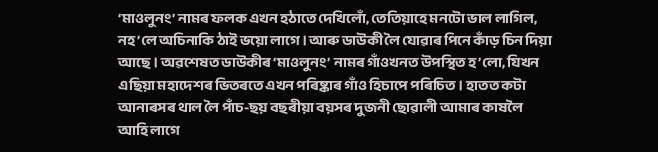‘মাওলুনং’ নামৰ ফলক এখন হঠাতে দেখিলোঁ, তেতিয়াহে মনটো ভাল লাগিল, নহ’লে অচিনাকি ঠাই ভয়ো লাগে। আৰু ডাউকী লৈ যোৱাৰ পিনে কাঁড় চিন দিয়া আছে। অৱশেষত ডাউকীৰ ‘মাওলুনং’ নামৰ গাঁওখনত উপস্থিত হ’লো, যিখন এছিয়া মহাদেশৰ ভিতৰতে এখন পৰিষ্কাৰ গাঁও হিচাপে পৰিচিত। হাতত কটা আনাৰসৰ থাল লৈ পাঁচ-ছয় বছৰীয়া বয়সৰ দুজনী ছোৱালী আমাৰ কাষলৈ আহি লাগে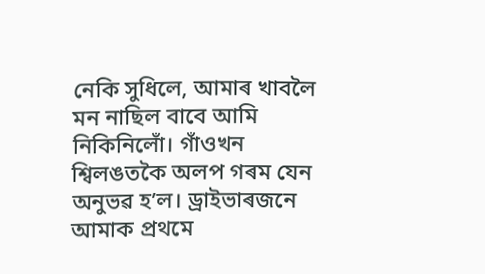নেকি সুধিলে, আমাৰ খাবলৈ মন নাছিল বাবে আমি নিকিনিলোঁ। গাঁওখন শ্বিলঙতকৈ অলপ গৰম যেন অনুভৱ হ’ল। ড্ৰাইভাৰজনে আমাক প্ৰথমে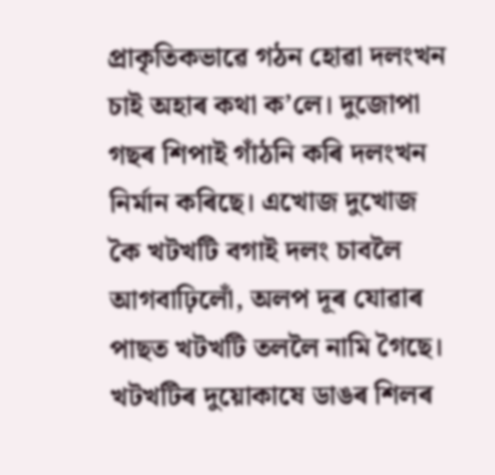প্ৰাকৃতিকভাৱে গঠন হোৱা দলংখন চাই অহাৰ কথা ক’লে। দুজোপা গছৰ শিপাই গাঁঠনি কৰি দলংখন নিৰ্মান কৰিছে। এখোজ দুখোজ কৈ খটখটি বগাই দলং চাবলৈ আগবাঢ়িলোঁ, অলপ দূৰ যোৱাৰ পাছত খটখটি তললৈ নামি গৈছে। খটখটিৰ দুয়োকাষে ডাঙৰ শিলৰ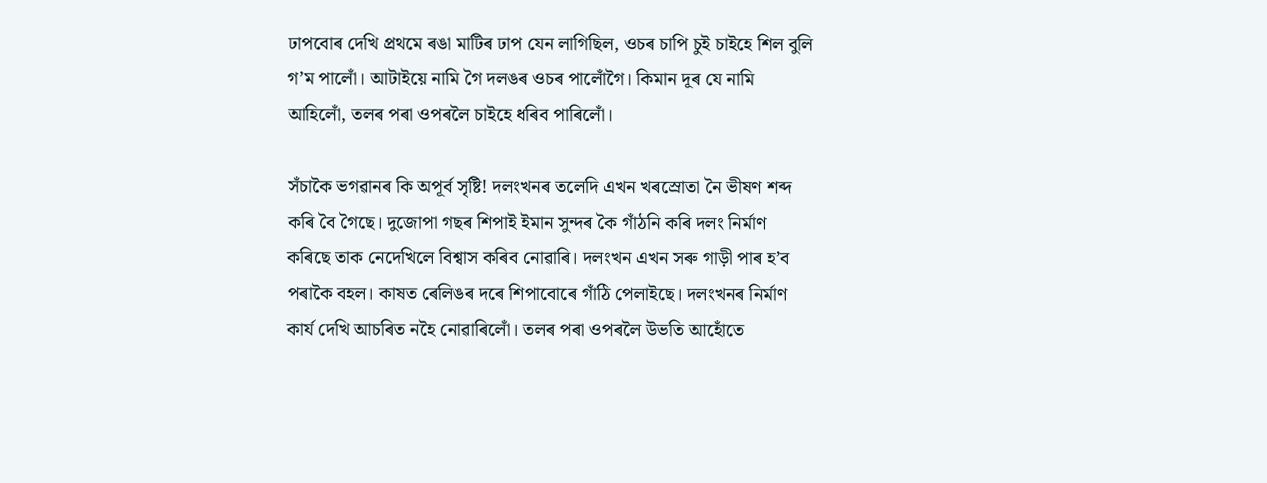ঢাপবোৰ দেখি প্ৰথমে ৰঙা মাটিৰ ঢাপ যেন লাগিছিল, ওচৰ চাপি চুই চাইহে শিল বুলি গ’ম পালোঁ। আটাইয়ে নামি গৈ দলঙৰ ওচৰ পালোঁগৈ। কিমান দূৰ যে নামি আহিলোঁ, তলৰ পৰা ওপৰলৈ চাইহে ধৰিব পাৰিলোঁ।

সঁচাকৈ ভগৱানৰ কি অপূৰ্ব সৃষ্টি! দলংখনৰ তলেদি এখন খৰস্ৰোতা নৈ ভীষণ শব্দ কৰি বৈ গৈছে। দুজোপা গছৰ শিপাই ইমান সুন্দৰ কৈ গাঁঠনি কৰি দলং নিৰ্মাণ কৰিছে তাক নেদেখিলে বিশ্বাস কৰিব নোৱাৰি। দলংখন এখন সৰু গাড়ী পাৰ হ’ব পৰাকৈ বহল। কাষত ৰেলিঙৰ দৰে শিপাবোৰে গাঁঠি পেলাইছে। দলংখনৰ নিৰ্মাণ কাৰ্য দেখি আচৰিত নহৈ নোৱাৰিলোঁ। তলৰ পৰা ওপৰলৈ উভতি আহোঁতে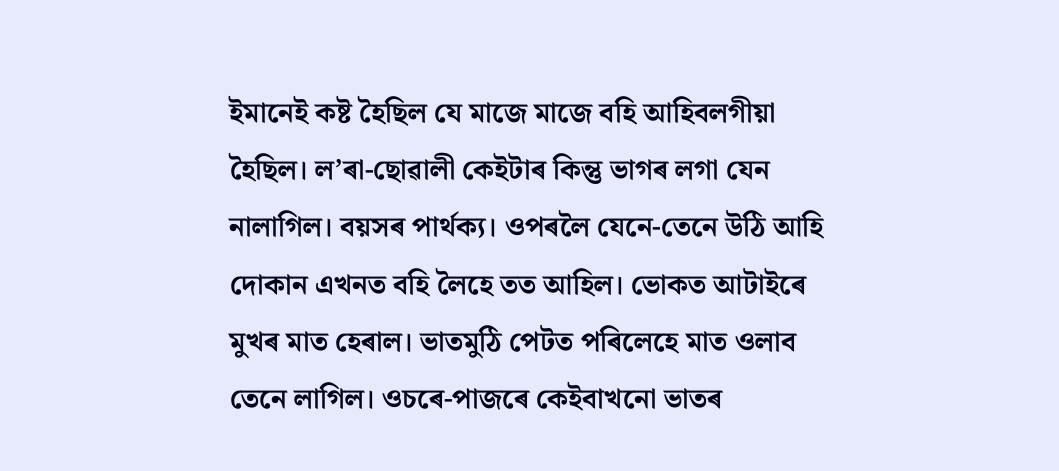ইমানেই কষ্ট হৈছিল যে মাজে মাজে বহি আহিবলগীয়া হৈছিল। ল’ৰা-ছোৱালী কেইটাৰ কিন্তু ভাগৰ লগা যেন নালাগিল। বয়সৰ পাৰ্থক্য। ওপৰলৈ যেনে-তেনে উঠি আহি দোকান এখনত বহি লৈহে তত আহিল। ভোকত আটাইৰে মুখৰ মাত হেৰাল। ভাতমুঠি পেটত পৰিলেহে মাত ওলাব তেনে লাগিল। ওচৰে-পাজৰে কেইবাখনো ভাতৰ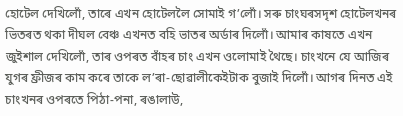হোটেল দেখিলোঁ, তাৰে এখন হোটেললৈ সোমাই গ’লোঁ। সৰু চাংঘৰসদৃশ হোটেলখনৰ ভিতৰত থকা দীঘল বেঞ্চ এখনত বহি ভাতৰ অৰ্ডাৰ দিলোঁ। আমাৰ কাষতে এখন জুইশাল দেখিলোঁ, তাৰ ওপৰত বাঁহৰ চাং এখন ওলোমাই থৈছে। চাংখনে যে আজিৰ যুগৰ ফ্ৰীজৰ কাম কৰে তাকে ল’ৰা-ছোৱালীকেইটাক বুজাই দিলোঁ। আগৰ দিনত এই চাংখনৰ ওপৰতে পিঠা-পনা, ৰঙালাউ,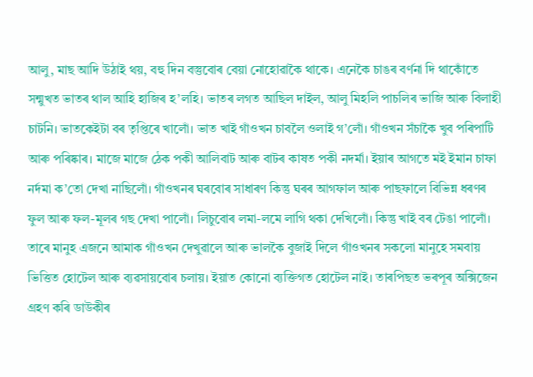আলু, মাছ আদি উঠাই থয়, বহু দিন বস্তুবোৰ বেয়া নোহোৱাকৈ থাকে। এনেকৈ চাঙৰ বৰ্ণনা দি থাকোঁতে সন্মুখত ভাতৰ থাল আহি হাজিৰ হ’লহি। ভাতৰ লগত আছিল দাইল, আলু মিহলি পাচলিৰ ভাজি আৰু বিলাহী চাটনি। ভাতকেইটা বৰ তৃপ্তিৰে খালোঁ। ভাত খাই গাঁওখন চাবলৈ ওলাই গ’লোঁ। গাঁওখন সঁচাকৈ খুব পৰিপাটি আৰু পৰিষ্কাৰ। মাজে মাজে ঠেক পকী আলিবাট আৰু বাটৰ কাষত পকী নদৰ্মা। ইয়াৰ আগতে মই ইমান চাফা নৰ্দমা ক’তো দেখা নাছিলোঁ। গাঁওখনৰ ঘৰবোৰ সাধাৰণ কিন্তু ঘৰৰ আগফাল আৰু পাছফালে বিভিন্ন ধৰণৰ ফুল আৰু ফল-মূলৰ গছ দেখা পালোঁ। লিচুবোৰ লমা-লমে লাগি থকা দেখিলোঁ। কিন্তু খাই বৰ টেঙা পালোঁ। তাৰে মানুহ এজনে আমাক গাঁওখন দেখুৱালে আৰু ভালকৈ বুজাই দিলে গাঁওখনৰ সকলো মানুহে সমবায় ভিত্তিত হোটেল আৰু ব্যৱসায়বোৰ চলায়। ইয়াত কোনো ব্যক্তিগত হোটেল নাই। তাৰপিছত ভৰপূৰ অক্সিজেন গ্ৰহণ কৰি ডাউকীৰ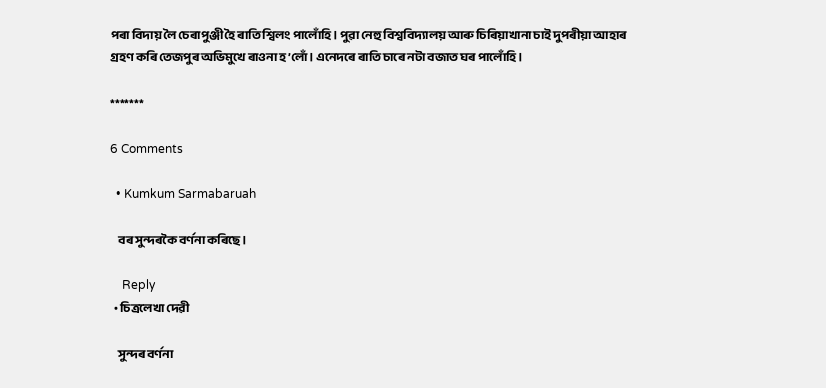পৰা বিদায় লৈ চেৰাপুঞ্জী হৈ ৰাতি শ্বিলং পালোঁহি। পুৱা নেহু বিশ্ববিদ্যালয় আৰু চিৰিয়াখানা চাই দুপৰীয়া আহাৰ গ্ৰহণ কৰি তেজপুৰ অভিমুখে ৰাওনা হ’লোঁ। এনেদৰে ৰাতি চাৰে নটা বজাত ঘৰ পালোঁহি।

*******

6 Comments

  • Kumkum Sarmabaruah

    বৰ সুন্দৰকৈ বৰ্ণনা কৰিছে।

    Reply
  • চিত্ৰলেখা দেৱী

    সুন্দৰ বৰ্ণনা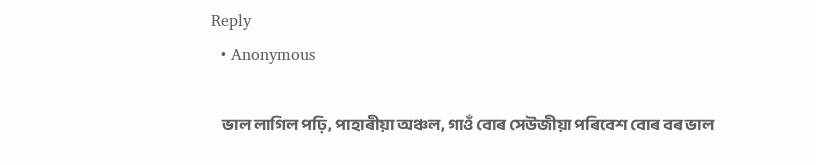Reply
  • Anonymous

    ভাল লাগিল পঢ়ি, পাহাৰীয়া অঞ্চল, গাওঁ বোৰ সেউজীয়া পৰিবেশ বোৰ বৰ ভাল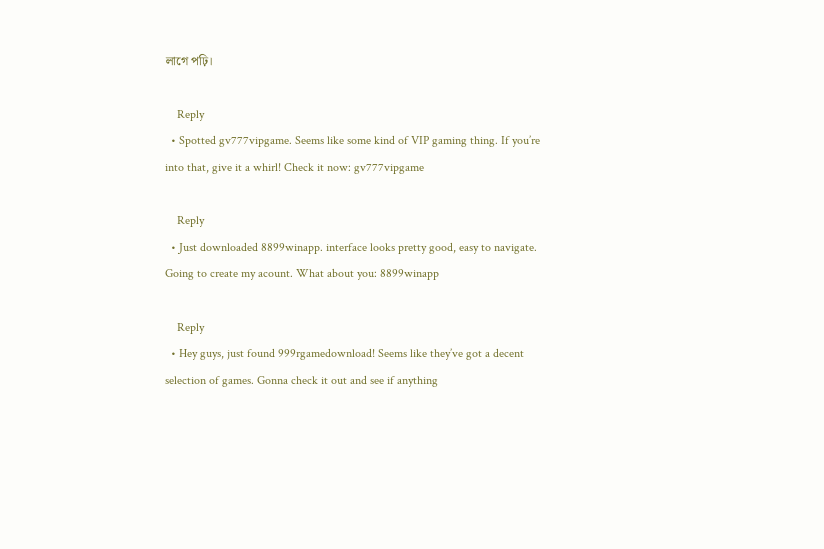লাগে পঢ়ি।

    Reply
  • Spotted gv777vipgame. Seems like some kind of VIP gaming thing. If you’re into that, give it a whirl! Check it now: gv777vipgame

    Reply
  • Just downloaded 8899winapp. interface looks pretty good, easy to navigate. Going to create my acount. What about you: 8899winapp

    Reply
  • Hey guys, just found 999rgamedownload! Seems like they’ve got a decent selection of games. Gonna check it out and see if anything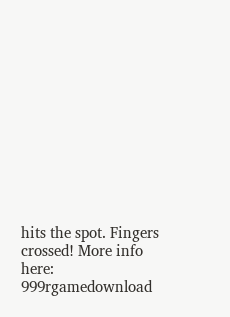hits the spot. Fingers crossed! More info here: 999rgamedownload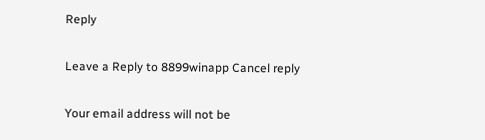Reply

Leave a Reply to 8899winapp Cancel reply

Your email address will not be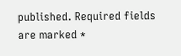published. Required fields are marked *